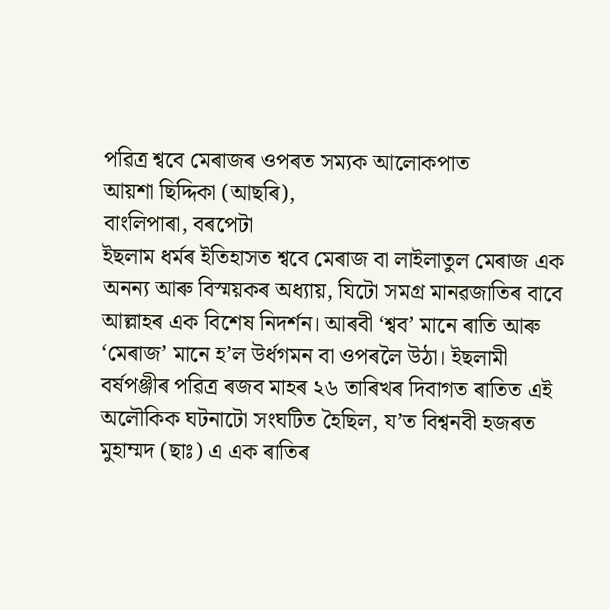পৱিত্ৰ শ্ববে মেৰাজৰ ওপৰত সম্যক আলোকপাত
আয়শা ছিদ্দিকা (আছৰি),
বাংলিপাৰা, বৰপেটা
ইছলাম ধৰ্মৰ ইতিহাসত শ্ববে মেৰাজ বা লাইলাতুল মেৰাজ এক অনন্য আৰু বিস্ময়কৰ অধ্যায়, যিটো সমগ্ৰ মানৱজাতিৰ বাবে আল্লাহৰ এক বিশেষ নিদৰ্শন। আৰবী ‘শ্বব’ মানে ৰাতি আৰু ‘মেৰাজ’ মানে হ’ল উৰ্ধগমন বা ওপৰলৈ উঠা। ইছলামী বৰ্ষপঞ্জীৰ পৱিত্ৰ ৰজব মাহৰ ২৬ তাৰিখৰ দিবাগত ৰাতিত এই অলৌকিক ঘটনাটো সংঘটিত হৈছিল, য’ত বিশ্বনবী হজৰত মুহাম্মদ (ছাঃ) এ এক ৰাতিৰ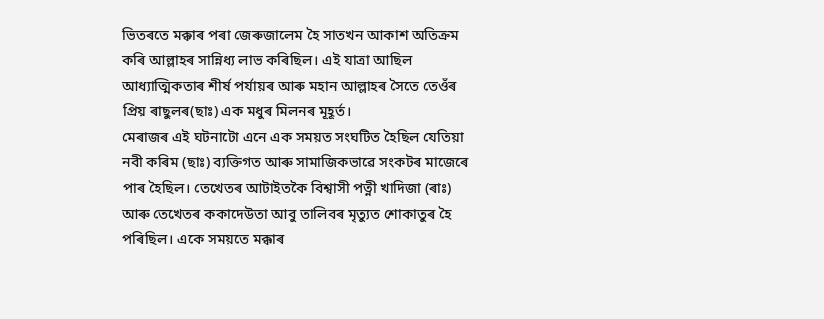ভিতৰতে মক্কাৰ পৰা জেৰুজালেম হৈ সাতখন আকাশ অতিক্ৰম কৰি আল্লাহৰ সান্নিধ্য লাভ কৰিছিল। এই যাত্ৰা আছিল আধ্যাত্মিকতাৰ শীৰ্ষ পৰ্যায়ৰ আৰু মহান আল্লাহৰ সৈতে তেওঁৰ প্ৰিয় ৰাছুলৰ(ছাঃ) এক মধুৰ মিলনৰ মূহূৰ্ত।
মেৰাজৰ এই ঘটনাটো এনে এক সময়ত সংঘটিত হৈছিল যেতিয়া নবী কৰিম (ছাঃ) ব্যক্তিগত আৰু সামাজিকভাৱে সংকটৰ মাজেৰে পাৰ হৈছিল। তেখেতৰ আটাইতকৈ বিশ্বাসী পত্নী খাদিজা (ৰাঃ) আৰু তেখেতৰ ককাদেউতা আবু তালিবৰ মৃত্যুত শোকাতুৰ হৈ পৰিছিল। একে সময়তে মক্কাৰ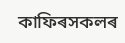কাফিৰসকলৰ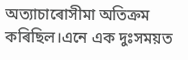অত্যাচাৰোসীমা অতিক্ৰম কৰিছিল।এনে এক দুঃসময়ত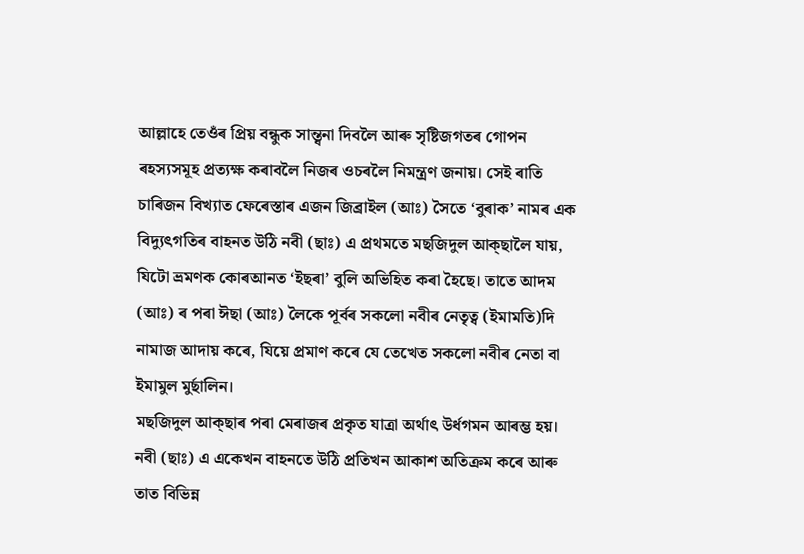আল্লাহে তেওঁৰ প্ৰিয় বন্ধুক সান্ত্বনা দিবলৈ আৰু সৃষ্টিজগতৰ গোপন ৰহস্যসমূহ প্ৰত্যক্ষ কৰাবলৈ নিজৰ ওচৰলৈ নিমন্ত্ৰণ জনায়। সেই ৰাতি চাৰিজন বিখ্যাত ফেৰেস্তাৰ এজন জিব্ৰাইল (আঃ) সৈতে ‘বুৰাক’ নামৰ এক বিদ্যুৎগতিৰ বাহনত উঠি নবী (ছাঃ) এ প্ৰথমতে মছজিদুল আক্ছালৈ যায়, যিটো ভ্ৰমণক কোৰআনত ‘ইছৰা’ বুলি অভিহিত কৰা হৈছে। তাতে আদম (আঃ) ৰ পৰা ঈছা (আঃ) লৈকে পূৰ্বৰ সকলো নবীৰ নেতৃত্ব (ইমামতি)দি নামাজ আদায় কৰে, যিয়ে প্ৰমাণ কৰে যে তেখেত সকলো নবীৰ নেতা বা ইমামুল মুৰ্ছালিন।
মছজিদুল আক্ছাৰ পৰা মেৰাজৰ প্ৰকৃত যাত্ৰা অৰ্থাৎ উৰ্ধগমন আৰম্ভ হয়। নবী (ছাঃ) এ একেখন বাহনতে উঠি প্ৰতিখন আকাশ অতিক্ৰম কৰে আৰু তাত বিভিন্ন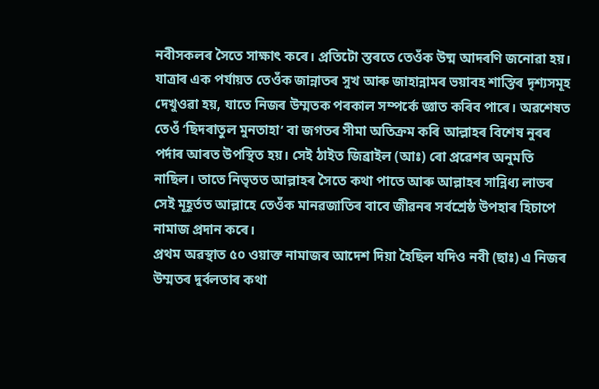নবীসকলৰ সৈতে সাক্ষাৎ কৰে। প্ৰতিটো স্তৰতে তেওঁক উষ্ম আদৰণি জনোৱা হয়। যাত্ৰাৰ এক পৰ্যায়ত তেওঁক জান্নাতৰ সুখ আৰু জাহান্নামৰ ভয়াবহ শাস্তিৰ দৃশ্যসমূহ দেখুওৱা হয়, যাতে নিজৰ উম্মতক পৰকাল সম্পৰ্কে জ্ঞাত কৰিব পাৰে। অৱশেষত তেওঁ ‘ছিদৰাতুল মুনতাহা’ বা জগতৰ সীমা অতিক্ৰম কৰি আল্লাহৰ বিশেষ নুৰৰ পৰ্দাৰ আৰত উপস্থিত হয়। সেই ঠাইত জিব্ৰাইল (আঃ) ৰো প্ৰৱেশৰ অনুমতি নাছিল। তাতে নিভৃতত আল্লাহৰ সৈতে কথা পাতে আৰু আল্লাহৰ সান্নিধ্য লাভৰ সেই মূহূৰ্তত আল্লাহে তেওঁক মানৱজাতিৰ বাবে জীৱনৰ সৰ্বশ্ৰেষ্ঠ উপহাৰ হিচাপে নামাজ প্ৰদান কৰে।
প্ৰথম অৱস্থাত ৫০ ওয়াক্ত নামাজৰ আদেশ দিয়া হৈছিল যদিও নবী (ছাঃ) এ নিজৰ উম্মতৰ দুৰ্বলতাৰ কথা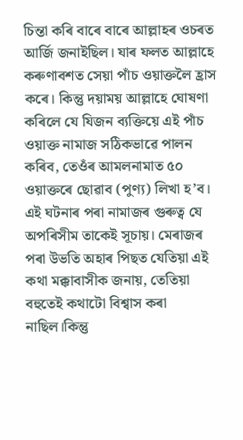চিন্তা কৰি বাৰে বাৰে আল্লাহৰ ওচৰত আৰ্জি জনাইছিল। যাৰ ফলত আল্লাহে কৰুণাবশত সেয়া পাঁচ ওয়াক্তলৈ হ্ৰাস কৰে। কিন্তু দয়াময় আল্লাহে ঘোষণা কৰিলে যে যিজন ব্যক্তিয়ে এই পাঁচ ওয়াক্ত নামাজ সঠিকভাৱে পালন কৰিব, তেওঁৰ আমলনামাত ৫০ ওয়াক্তৰে ছোৱাব (পুণ্য) লিখা হ’ব। এই ঘটনাৰ পৰা নামাজৰ গুৰুত্ব যে অপৰিসীম তাকেই সূচায়। মেৰাজৰ পৰা উভতি অহাৰ পিছত যেতিয়া এই কথা মক্কাবাসীক জনায়, তেতিয়া বহুতেই কথাটো বিশ্বাস কৰা নাছিল।কিন্তু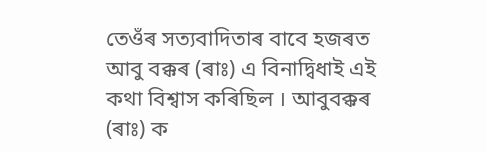তেওঁৰ সত্যবাদিতাৰ বাবে হজৰত আবু বক্কৰ (ৰাঃ) এ বিনাদ্বিধাই এই কথা বিশ্বাস কৰিছিল । আবুবক্কৰ (ৰাঃ) ক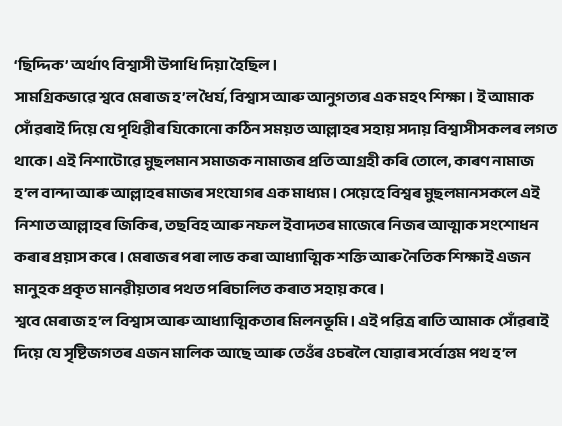‘ছিদ্দিক’ অৰ্থাৎ বিশ্বাসী উপাধি দিয়া হৈছিল।
সামগ্ৰিকভাৱে শ্ববে মেৰাজ হ’ল ধৈৰ্য, বিশ্বাস আৰু আনুগত্যৰ এক মহৎ শিক্ষা। ই আমাক সোঁৱৰাই দিয়ে যে পৃথিৱীৰ যিকোনো কঠিন সময়ত আল্লাহৰ সহায় সদায় বিশ্বাসীসকলৰ লগত থাকে। এই নিশাটোৱে মুছলমান সমাজক নামাজৰ প্ৰতি আগ্ৰহী কৰি তোলে, কাৰণ নামাজ হ’ল বান্দা আৰু আল্লাহৰ মাজৰ সংযোগৰ এক মাধ্যম। সেয়েহে বিশ্বৰ মুছলমানসকলে এই নিশাত আল্লাহৰ জিকিৰ, তছবিহ আৰু নফল ইবাদতৰ মাজেৰে নিজৰ আত্মাক সংশোধন কৰাৰ প্ৰয়াস কৰে। মেৰাজৰ পৰা লাভ কৰা আধ্যাত্মিক শক্তি আৰু নৈতিক শিক্ষাই এজন মানুহক প্ৰকৃত মানৱীয়তাৰ পথত পৰিচালিত কৰাত সহায় কৰে।
শ্ববে মেৰাজ হ’ল বিশ্বাস আৰু আধ্যাত্মিকতাৰ মিলনভূমি। এই পৱিত্ৰ ৰাতি আমাক সোঁৱৰাই দিয়ে যে সৃষ্টিজগতৰ এজন মালিক আছে আৰু তেওঁৰ ওচৰলৈ যোৱাৰ সৰ্বোত্তম পথ হ’ল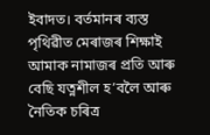ইবাদত। বৰ্তমানৰ ব্যস্ত পৃথিৱীত মেৰাজৰ শিক্ষাই আমাক নামাজৰ প্ৰতি আৰু বেছি যত্নশীল হ’বলৈ আৰু নৈতিক চৰিত্ৰ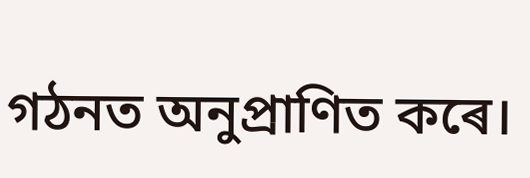গঠনত অনুপ্ৰাণিত কৰে।